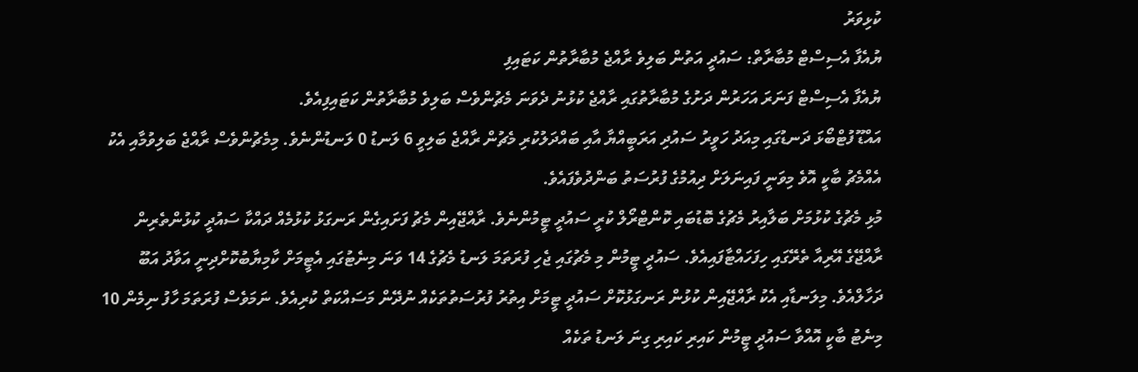ކުޅިވަރު
ޔުއެފާ އެސިސްޓް މުބާރާތް: ސައުދީ އަތުން ބަލިވެ ރާއްޖެ މުބާރާތުން ކަޓައިފި
ޔުއެފާ އެސިސްޓް ފަނަރަ އަހަރުން ދަށުގެ މުބާރާތުގައި ރާއްޖެ ކުޅުނު ދެވަނަ މެޗުންވެސް ބަލިވެ މުބާރާތުން ކަޓައިފިއެވެ.
އައްޑޫ ފުޓްބޯޅަ ދަނޑުގައި މިއަދު ހަވީރު ސައުދި އަރަބީއްޔާ އާއި ބައްދަލުކުރި މެޗުން ރާއްޖެ ބަލިވީ 6 ލަނޑު 0 ލަނޑުންނެވެ. މިމެޗުންވެސް ރާއްޖެ ބަލިވުމާއި އެކު އެއްމެޗު ބާކީ އޮވެ މިވަނީ ފައިނަލަށް ދިއުމުގެ ފުރުސަތު ބަންދުވެފައެވެ.
މުޅި މެޗުގެ ކުޅުމަށް ބަލާއިރު މެޗުގެ ބޮޑުބައި ކޮންޓްރޯލް ކުރީ ސައުދީ ޓީމުންނެވެ. ރާއްޖޭއިން މެޗު ފަށައިގެން ރަނގަޅު ކުޅުމެއް ދައްކާ ސައުދީ ކުޅުންތެރިން ރާއްޖޭގެ އޭރިއާ ތެރޭގައި ހިފަހައްޓާފައިއެވެ. ސައުދީ ޓީމުން މި މެޗުގައި ޖެހި ފުރަތަމަ ލަނޑު މެޗުގެ 14 ވަނަ މިނެޓުގައި އެޓީމަށް ކާމިޔާބުކޮށްދިނީ އަވާދު އަބޫ ދަހާލްއެވެ. މިލަނޑާއި އެކު ރާއްޖޭއިން ކުޅުން ރަނގަޅުކޮށް ސައުދީ ޓީމަށް އިތުރު ފުރުސަތުތަކެއް ނުދޭން މަސައްކަތް ކުރިއެވެ. ނަމަވެސް ފުރަތަމަ ހާފު ނިމެން 10 މިނެޓު ބާކީ އޮއްވާ ސައުދީ ޓީމުން ކައިރި ކައިރި ގިނަ ލަނޑު ތަކެއް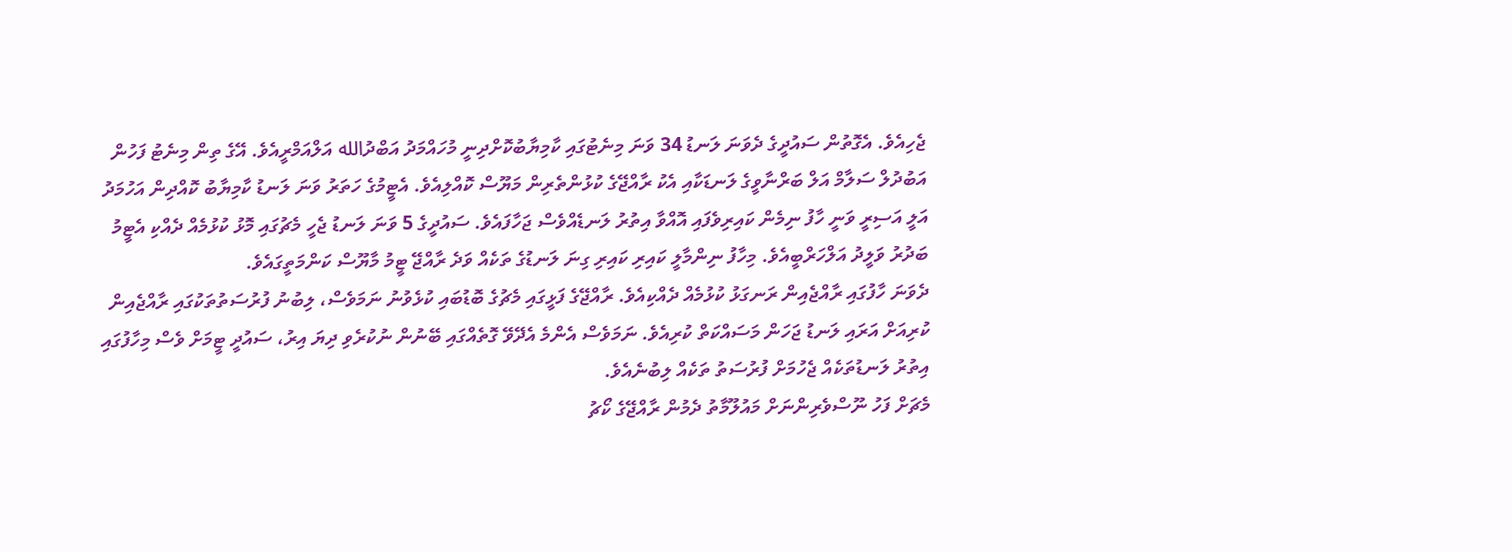ޖެހިއެވެ. އެގޮތުން ސައުދީގެ ދެވަނަ ލަނޑު 34 ވަނަ މިނެޓުގައި ކާމިޔާބުކޮށްދިނީ މުހައްމަދު އަބްދުالله އަލްއަމްރީއެވެ. އޭގެ ތިން މިނެޓު ފަހުން އަބުދުލް ސަލާމް އަލް ބަރްނާވީގެ ލަނޑަކާއި އެކު ރާއްޖޭގެ ކުޅުންތެރިން މަޔޫސް ކޮއްލިއެވެ. އެޓީމުގެ ހަތަރު ވަނަ ލަނޑު ކާމިޔާބު ކޮއްދިން އަހުމަދު އަލީ އަސިރީ ވަނީ ހާފު ނިމެން ކައިރިވެފައި އޮއްވާ އިތުރު ލަނޑެއްވެސް ޖަހާފައެވެ. ސައުދީގެ 5 ވަނަ ލަނޑު ޖެހީ މެޗުގައި މޮޅު ކުޅުމެއް ދެއްކި އެޓީމު ބަދުރު ވަލީދު އަލްހަރްބީއެވެ. މިހާފު ނިންމާލީ ކައިރި ކައިރި ގިނަ ލަނޑުގެ ތަކެއް ވަދެ ރާއްޖޭ ޓީމު މާޔޫސް ކަންމަތީގައެވެ.
ދެވަނަ ހާފުގައި ރާއްޖެއިން ރަނގަޅު ކުޅުމެއް ދެއްކިއެވެ. ރާއްޖޭގެ ފަޅީގައި މެޗުގެ ބޮޑުބައި ކުޅެވުނު ނަމަވެސް، ލިބުނު ފުރުސަތުތަކުގައި ރާއްޖެއިން ކުރިއަށް އަރައި ލަނޑު ޖަހަން މަސައްކަތް ކުރިއެވެ. ނަމަވެސް އެންމެ އެދޭވޭ ގޮތެއްގައި ބޭނުން ނުކުރެވި ދިޔަ އިރު، ސައުދީ ޓީމަށް ވެސް މިހާފުގައި އިތުރު ލަނޑުތަކެއް ޖެހުމަށް ފުރުސަތު ތަކެއް ލިބުނެއެވެ.
މެޗަށް ފަހު ނޫސްވެރިންނަށް މައުލޫމާތު ދެމުން ރާއްޖޭގެ ކޯޗު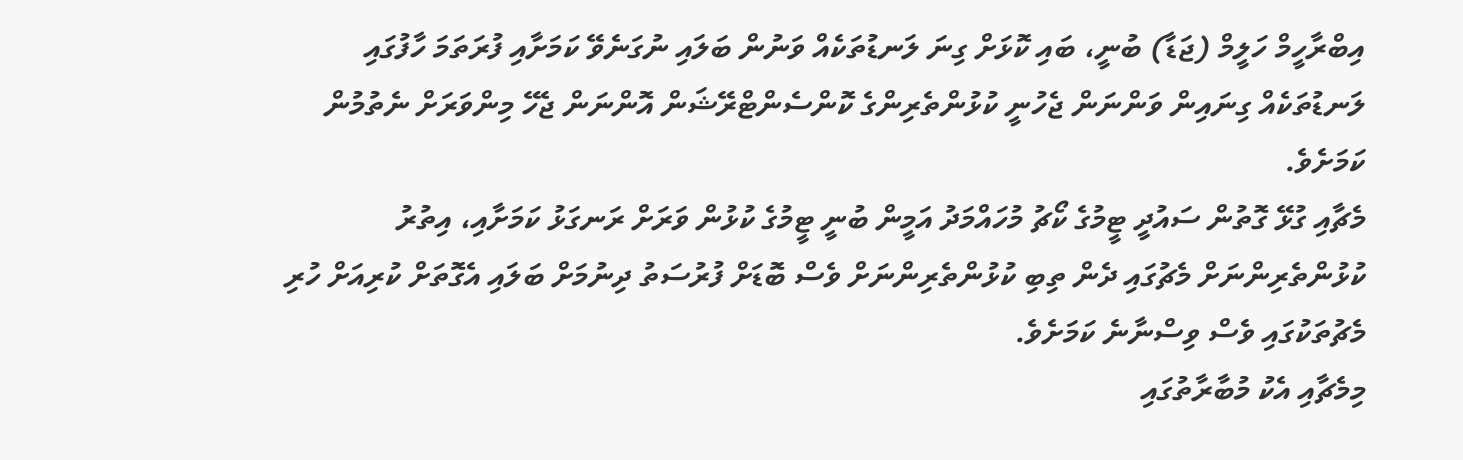އިބްރާހީމް ހަލީމް (ޖަޑާ) ބުނީ، ބައި ކޮޅަށް ގިނަ ލަނޑުތަކެއް ވަނުން ބަލައި ނުގަނެވޭ ކަމަށާއި ފުރަތަމަ ހާފުގައި ލަނޑުތަކެއް ގިނައިން ވަންނަން ޖެހުނީ ކުޅުންތެރިންގެ ކޮންސެންޓްރޭޝަން އޮންނަން ޖެހޭ މިންވަރަށް ނެތުމުން ކަމަށެވެ.
މެޗާއި ގުޅޭ ގޮތުން ސައުދީ ޓީމުގެ ކޯޗު މުހައްމަދު އަމީން ބުނީ ޓީމުގެ ކުޅުން ވަރަށް ރަނގަޅު ކަމަށާއި، އިތުރު ކުޅުންތެރިންނަށް މެޗުގައި ދެން ތިބި ކުޅުންތެރިންނަށް ވެސް ބޮޑަށް ފުރުސަތު ދިނުމަށް ބަލައި އެގޮތަށް ކުރިއަށް ހުރި މެޗުތަކުގައި ވެސް ވިސްނާނެ ކަމަށެވެ.
މިމެޗާއި އެކު މުބާރާތުގައި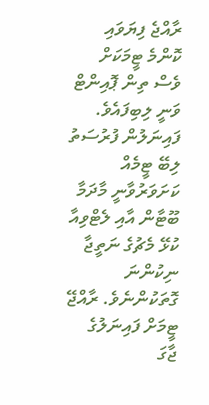ރާއްޖެ ފިޔަވައި ކޮންމެ ޓީމަކަށް ވެސް ތިން ޕޮއިންޓް ވަނީ ލިބިފައެވެ. ފައިނަލުން ފުރުސަތު ލިބޭ ޓީމެއް ކަށަވަރުވާނީ މާދަމާ ބޫޓާން އާއި ލެޓްވިއާ ކުޅޭ މެޗުގެ ނަތީޖާ ނިކުންނަ ގޮތަކުންނެވެ. ރާއްޖޭ ޓީމަށް ފައިނަލުގެ ޖާގަ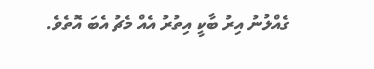ގެއްލުނު އިރު ބާކީ އިތުރު އެއް މެޗު އެބަ އޮތެވެ.